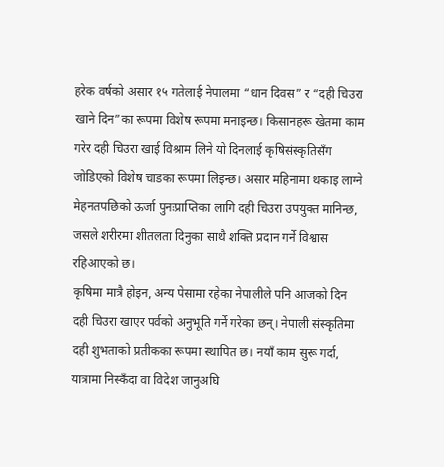हरेक वर्षको असार १५ गतेलाई नेपालमा “धान दिवस” र “दही चिउरा खाने दिन”का रूपमा विशेष रूपमा मनाइन्छ। किसानहरू खेतमा काम गरेर दही चिउरा खाई विश्राम लिने यो दिनलाई कृषिसंस्कृतिसँग जोडिएको विशेष चाडका रूपमा लिइन्छ। असार महिनामा थकाइ लाग्ने मेहनतपछिको ऊर्जा पुनःप्राप्तिका लागि दही चिउरा उपयुक्त मानिन्छ, जसले शरीरमा शीतलता दिनुका साथै शक्ति प्रदान गर्ने विश्वास रहिआएको छ।
कृषिमा मात्रै होइन, अन्य पेसामा रहेका नेपालीले पनि आजको दिन दही चिउरा खाएर पर्वको अनुभूति गर्ने गरेका छन्। नेपाली संस्कृतिमा दही शुभताको प्रतीकका रूपमा स्थापित छ। नयाँ काम सुरू गर्दा, यात्रामा निस्कँदा वा विदेश जानुअघि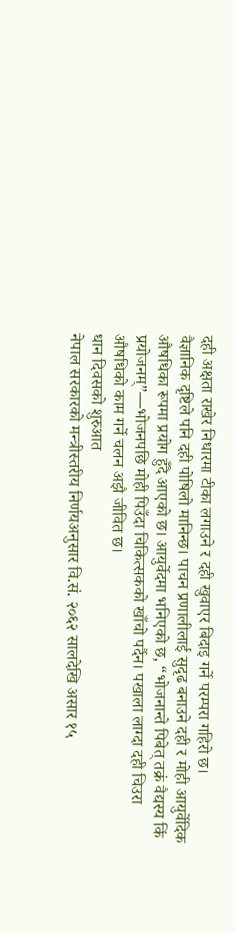दही अक्षता राखेर निधारमा टीका लगाउने र दही खुवाएर बिदाइ गर्ने परम्परा गहिरो छ।
वैज्ञानिक दृष्टिले पनि दही पोषिलो मानिन्छ। पाचन प्रणालीलाई सुदृढ बनाउने दही र मोही आयुर्वेदिक औषधिका रूपमा प्रयोग हुँदै आएको छ। आयुर्वेदमा भनिएको छ, “भोजनान्ते पिबेत् तक्रं वैद्यस्य किं प्रयोजनम्”—भोजनपछि मोही पिउँदा चिकित्सकको खाँचो पर्दैन। पखाला लाग्दा दही चिउरा औषधिको काम गर्ने चलन अझै जीवित छ।
धान दिवसको शुरुआत
नेपाल सरकारको मन्त्रीस्तरीय निर्णयअनुसार वि.सं. २०६२ सालदेखि असार १५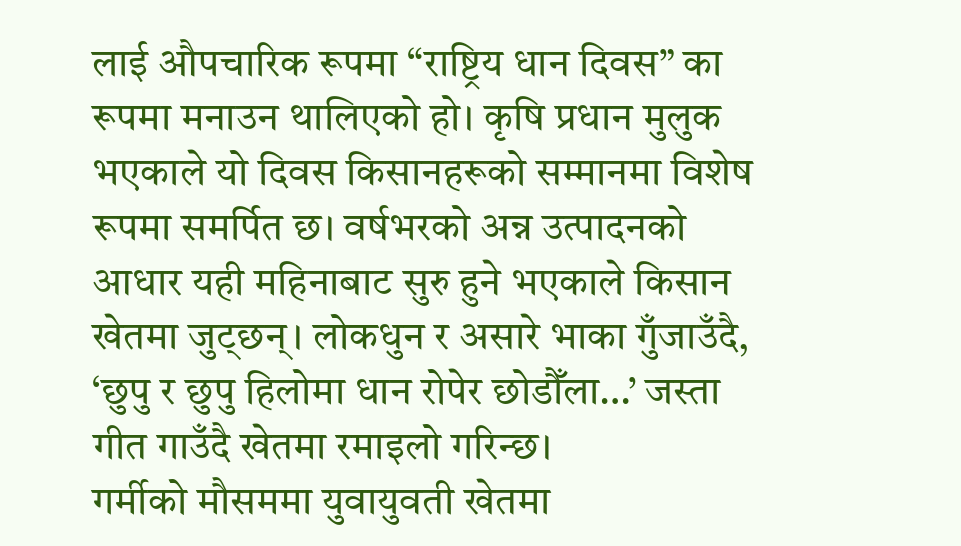लाई औपचारिक रूपमा “राष्ट्रिय धान दिवस” का रूपमा मनाउन थालिएको हो। कृषि प्रधान मुलुक भएकाले यो दिवस किसानहरूको सम्मानमा विशेष रूपमा समर्पित छ। वर्षभरको अन्न उत्पादनको आधार यही महिनाबाट सुरु हुने भएकाले किसान खेतमा जुट्छन्। लोकधुन र असारे भाका गुँजाउँदै, ‘छुपु र छुपु हिलोमा धान रोपेर छोडौँला…’ जस्ता गीत गाउँदै खेतमा रमाइलो गरिन्छ।
गर्मीको मौसममा युवायुवती खेतमा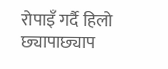रोपाइँ गर्दै हिलो छ्यापाछ्याप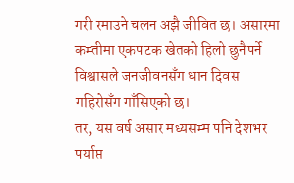गरी रमाउने चलन अझै जीवित छ। असारमा कम्तीमा एकपटक खेतको हिलो छुनैपर्ने विश्वासले जनजीवनसँग धान दिवस गहिरोसँग गाँसिएको छ।
तर, यस वर्ष असार मध्यसम्म पनि देशभर पर्याप्त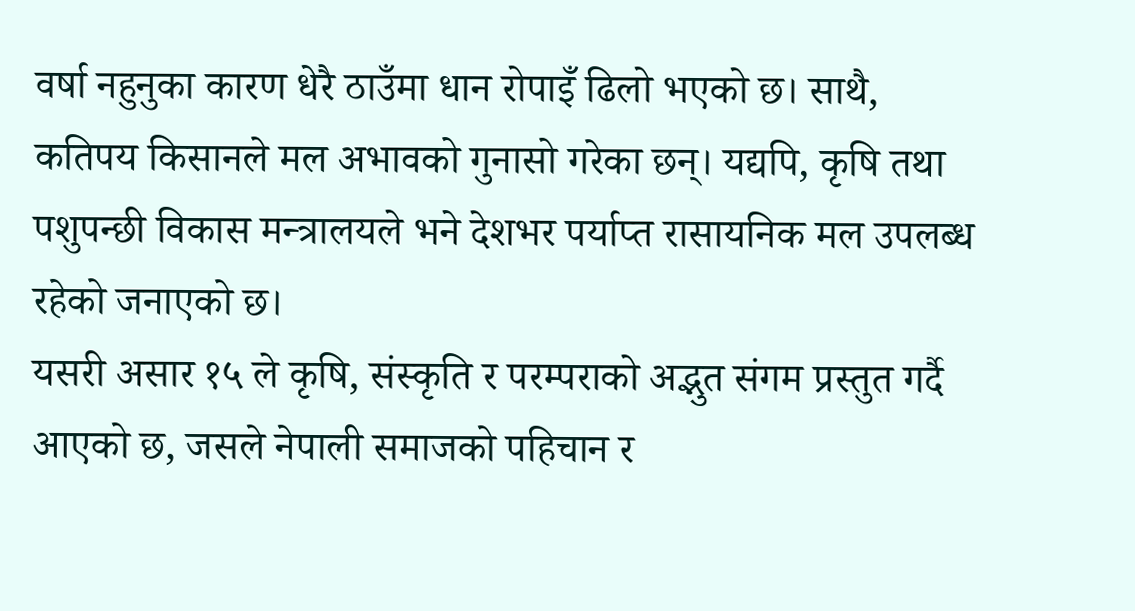वर्षा नहुनुका कारण धेरै ठाउँमा धान रोपाइँ ढिलो भएको छ। साथै, कतिपय किसानले मल अभावको गुनासो गरेका छन्। यद्यपि, कृषि तथा पशुपन्छी विकास मन्त्रालयले भने देशभर पर्याप्त रासायनिक मल उपलब्ध रहेको जनाएको छ।
यसरी असार १५ ले कृषि, संस्कृति र परम्पराको अद्भुत संगम प्रस्तुत गर्दै आएको छ, जसले नेपाली समाजको पहिचान र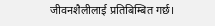जीवनशैलीलाई प्रतिबिम्बित गर्छ।